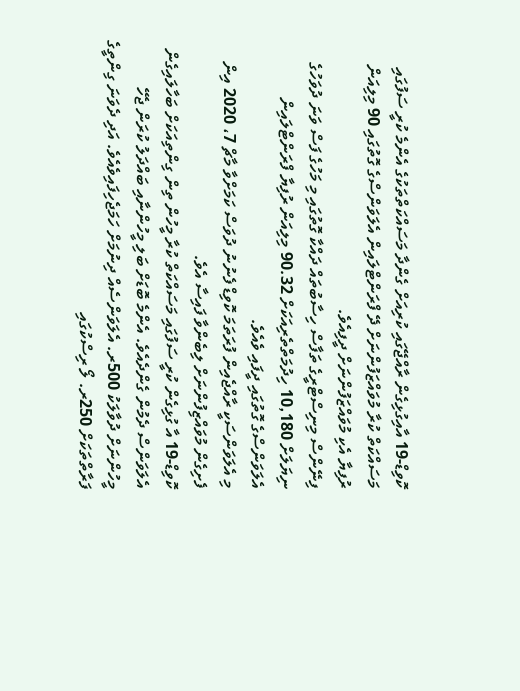ކޮވިޑް-19 އާއިގުޅިގެން ރާއްޖޭގައި ކުރިއަށް ގެންދާ މަސައްކަތްތަކުގެ އެންމެ ކުރީ ސަފުގައި މަސައްކަތް ކުރާ މުވައްޒަފުންނަށް ދޭ ފްރަންޓްލައިން އެލަވަންސްގެ ގޮތުގައި 90 މިލިއަން ރުފިޔާ އެކި މުވައްޒަފުންނަށް ދީފިއެވެ.
ފިނޭންސް މިނިސްޓްރީގެ ތަފާސް ހިސާބުތައް ދައްކާ ގޮތުގައި މި މަހުގެ ފަސް ވަނަ ދުވަހުގެ ނިޔަލަށް 10,180 ހިދުމަތްތެރިއަކަށް 90.32 މިލިއަން ރުފިޔާ ފްރަންޓްލައިން އެލަވަންސްގެ ގޮތުގައި ދީފައި ވެއެވެ.
މި އެލަވަންސަކީ ރާއްޖެއިން ފުރަތަމަ ކޮވިޑް ފެނުނު ދުވަސް ކަމަށްވާ މާޗް 7، 2020 އިން ފެށިގެން މުވައްޒިފުންނަށް ލިބެންވާ ފައިސާ އެވެ.
ކޮވިޑް-19 އާ ގުޅިގެން ކުރީ ސަފުގައި މަސައްކަތް ކުރާ މީހުން ތިން ގިންތިއަކަށް ބަހާލައިގެން އެލަވަންސް ދެމުން ގެންދެއެވެ. އެންމެ ބޮޑަށް ބަލި މީހުންނާއި ބައްދަލު ކުރަން ޖެހޭ މީހުންނަށް ދުވާލަކު 500ރ. އެލަވަންސެއް ދިނުމަށް ހަމަޖެހިފައިވެއެވެ. އަދި ދެވަނަ ގިންތީގެ ފަރާތްތަކަށް 250ރ. ލޯ ރިސްކުގައި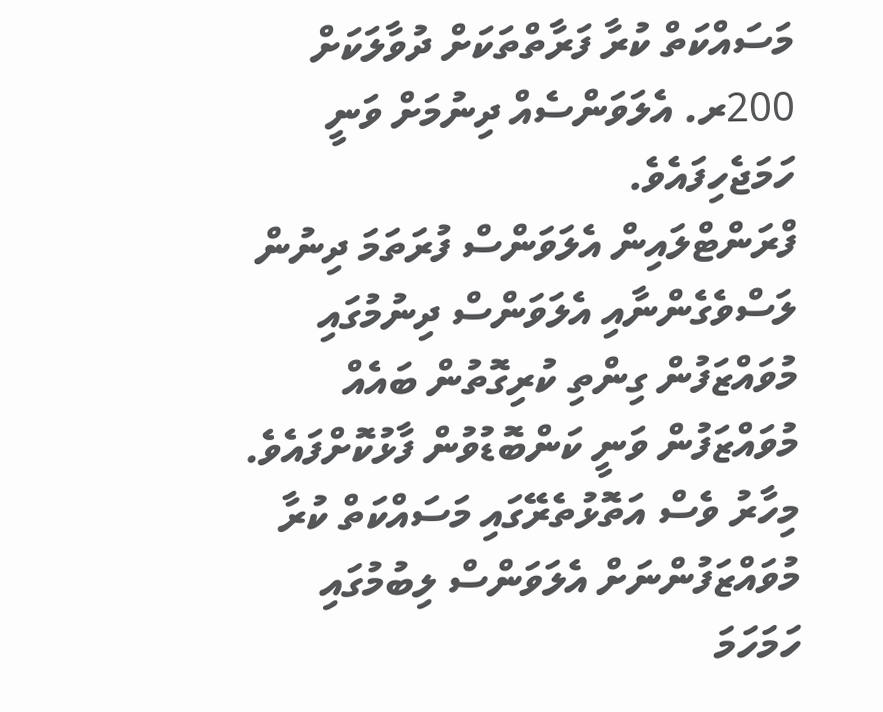މަސައްކަތް ކުރާ ފަރާތްތަކަށް ދުވާލަކަށް 200ރ. އެލަވަންސެއް ދިނުމަށް ވަނީ ހަމަޖެހިފައެވެ.
ފްރަންޓްލައިން އެލަވަންސް ފުރަތަމަ ދިނުން ލަސްވެގެންނާއި އެލަވަންސް ދިނުމުގައި މުވައްޒަފުން ގިންތި ކުރިގޮތުން ބައެއް މުވައްޒަފުން ވަނީ ކަންބޮޑުވުން ފާޅުކޮށްފައެވެ. މިހާރު ވެސް އަތޮޅުތެރޭގައި މަސައްކަތް ކުރާ މުވައްޒަފުންނަށް އެލަވަންސް ލިބުމުގައި ހަމަހަމަ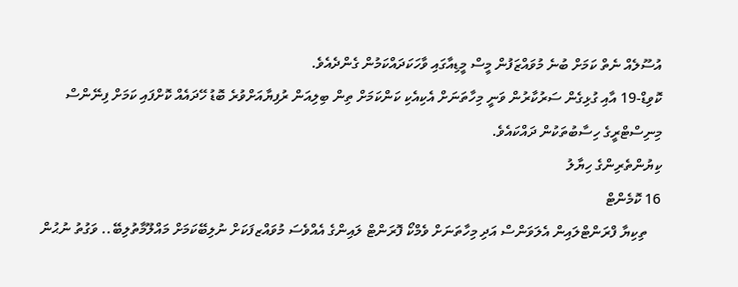އުސޫލެއް ނެތް ކަމަށް ބުނެ މުވައްޒަފުން މީސް މީޑިއާގައި ވާހަކަދައްކަމުން ގެންދެއެވެ.
ކޮވިޑް-19 އާއި ގުޅިގެން ސަރުކާރުން ވަނީ މިހާތަނަށް އެކިއެކި ކަންކަމަށް ތިން ބިލިއަން ރުފިޔާއަށްވުރެ ބޮޑު ހޭދައެއް ކޮށްފައި ކަމަށް ފިނޭންސް މިނިސްޓްރީގެ ހިސާބުތަކުން ދައްކައެވެ.
ކިޔުންތެރިންގެ ހިޔާލު
16 ކޮމެންޓް
    ތިކިޔާ ފްރަންޓްލައިން އެލަވަންސް އަދި މިހާތަނަށް ވެމްކޯ ފޮރަންޓް ލައިންގެ އެއްވެސަ މުވައްޒފަކަށް ނުލިބޭކަމަށް މައްލޫމާތުލިބޭ.. ވަގުތު ނުޙުން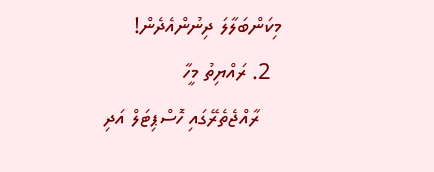މިކަންބަލާލަ ދިނުންއެދެން!
  2. ރައްޔިތު މީހާ
    ރާއްޖެތެރޭގައި ހޮސްޕިޓަލް އަދި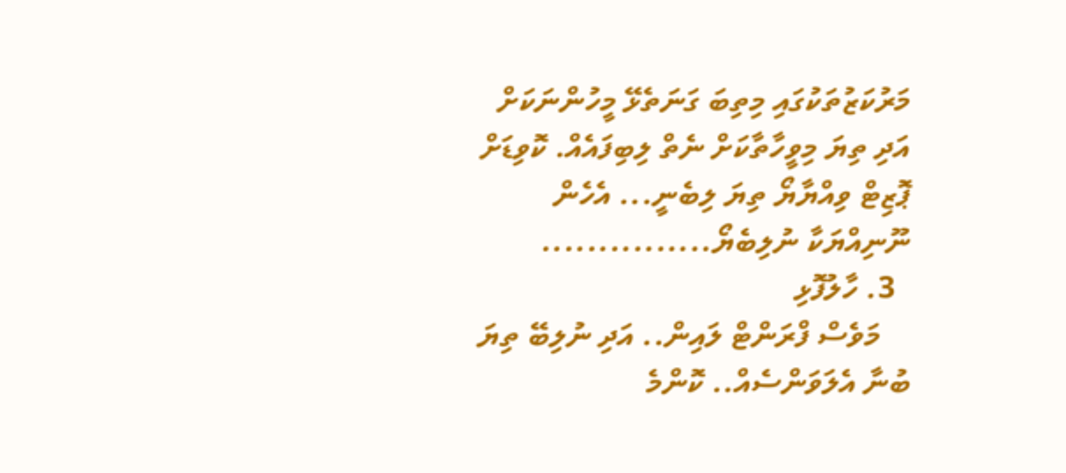މަރުކަޒުތަކުގައި މިތިބަ ގަނަތެޅޭ މީހުންނަކަށް އަދި ތިޔަ މިވީހާތާކަށް ނެތް ލިބިފައެއް. ކޮވިޑަށް ޕޮޒިޓް ވިއްޔާޔޯ ތިޔަ ލިބެނީ... އެހެން ނޫނިއްޔަކާ ނުލިބެޔޯ...............
  3. ހާލުފޮޅި
    މަވެސް ފްރަންޓް ލައިން.. އަދި ނުލިބޭ ތިޔަ ބުނާ އެލަވަންސެއް.. ކޮންމެ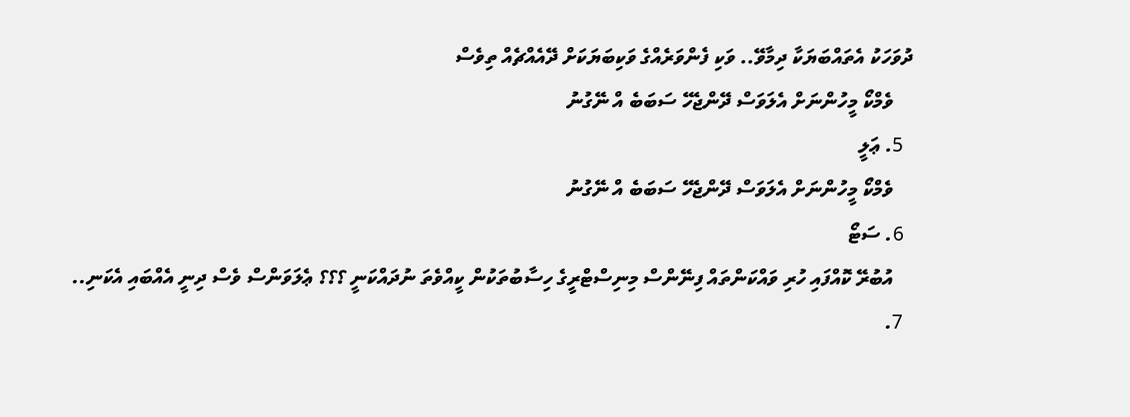ދުވަހަކު އެތައްބަޔަކާ ދިމާވޭ.. ވަކި ފެންވަރެއްގެ ވަކިބަޔަކަށް ދޭއެއްޗެއް ތިވެސް
    ވެމްކޯ މީހުންނަށް އެލަވަސް ދޭންޖެހޭ ސަބަބެ އް ނޭގުނު
  5. ޢަލީ
    ވެމްކޯ މީހުންނަށް އެލަވަސް ދޭންޖެހޭ ސަބަބެ އް ނޭގުނު
  6. ސަޓޯ
    އުބުރޭ ކޮއްފައި ހުރި ވައްކަންތައް ފިނޭންސް މިނިސްޓްރީގެ ހިސާބުތަކުން ކީއްވެތަ ނުދައްކަނީ ؟؟؟ ޢެލަވަންސް ވެސް ދިނީ އެއްބައި އެކަނި..
  7.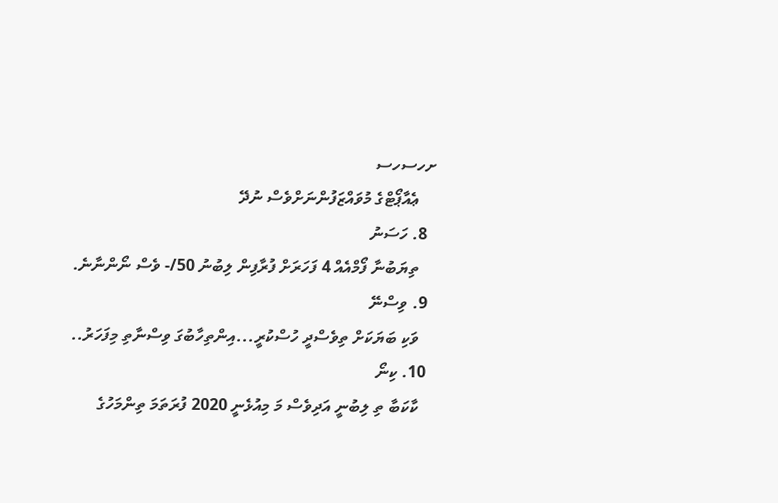ށހސހސ
    ޢެއާޕޯޓްގެ މުވައްޒަފުންނަށްވެސް ނުދޭ
  8. ހަސަނު
    ތިޔަބުނާ ފޯމްއެއް 4 ފަހަރަށް ފުރާފިން ލިބުނު 50/- ވެސް ނޯންނާނެ.
  9. ވިސްނޭ
    ވަކި ބަޔަކަށް ތިވެސްދީ ހުސްކުރީ...އިންތިހާބުގަ ވިސްނާތި މިފަހަރު..
  10. ކިނޯ
    ކާކަބާ ތި ލިބުނީ އަދިވެސް މަ މިއުޅެނީ 2020 ފުރަތަމަ ތިންމަހުގެ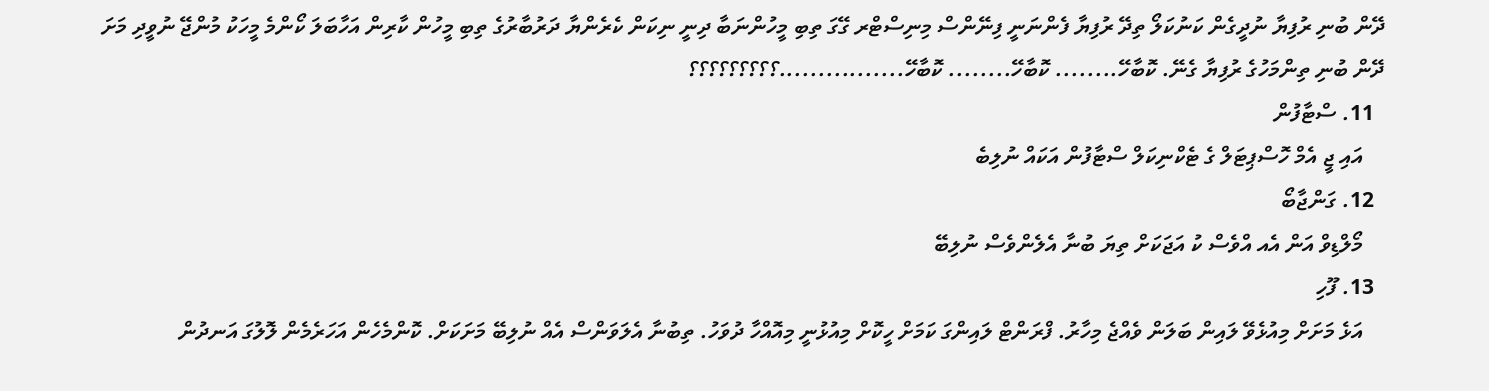ދޭން ބުނި ރުފިޔާ ނުދީގެން ކަނުކަލޯ ތިދޭ ރުފިޔާ ފެންނަނީ ފިނޭންސް މިނިސްޓްރ ގޭގަ ތިބި މީހުންނަބާ ދިނީ ނިކަން ކެރެންޔާ ދަރުބާރުގެ ތިބި މީހުން ކާރިން އަހާބަލަ ކޯންމެ މީހަކު މުންޖޭ ނުވީދި މަށަ ދޭން ބުނި ތިންމަހުގެ ރުފިޔާ ގެނޭ. ކޮބާހޭ........ ކޮބާހޭ........ ކޮބާހޭ................؟؟؟؟؟؟؟؟؟
  11. ސްޓާފުން
    އައި ޖީ އެމް ހޮސްޕިޓަލް ގެ ޓެކްނިކަލް ސްޓާފުން އަކައް ނުލިބެ
  12. ގަންޖާބޯ
    މޯލްޑިވް އަން އެއ އްވެސް ކު އަޖަކަށް ތިޔަ ބުނާ އެލެންވެސް ނުލިބޭ
  13. ފޫހި
    އަޅެ މަށަށް މިއުޅެވޭ ލައިން ބަލަން ވެއްޖެ މިހާރު. ފްރަންޓް ލައިންގަ ކަމަށް ހީކޮށް މިއުޅުނީ މިއޮއްހާ ދުވަހު. ތިބުނާ އެލަވަންސް އެއް ނުލިބޭ މަށަކަށް. ކޮންމެހެން އަހަރެމެން ލޮލުގަ އަނދުން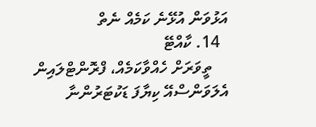އަޅުވަން އުޅޭނެ ކަމެއް ނެތް
  14. ކާއްޓޭ
    ތީވަރަށް ހެއްވާކަމެއް، ފްރޮންޓްލައިން އެލަވަންސްއޭ ކިޔާފަ ޑަކުޓަރުންނާ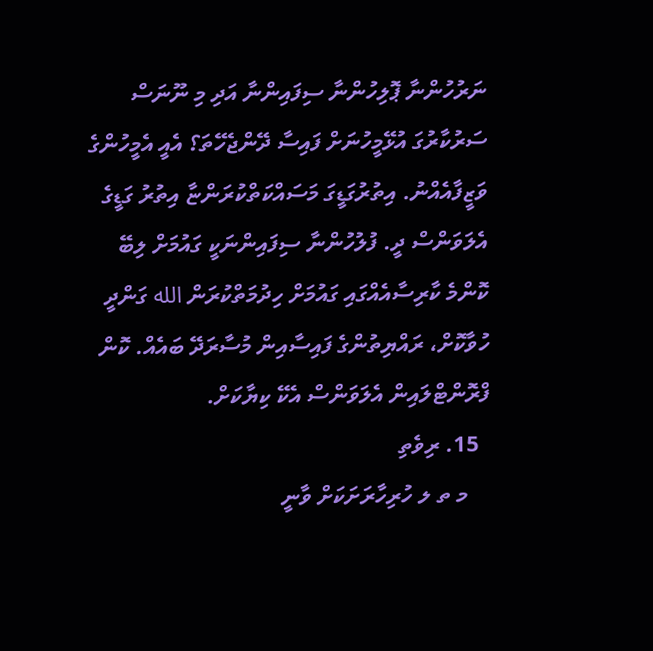ނަރުހުންނާ ޕޮލިހުންނާ ސިފައިންނާ އަދި މި ނޫނަސް ސަރުކާރުގަ އުޅޭމީހުނަށް ފައިސާ ދޭންޖެހޭތަ؟ އެއީ އެމީހުންގެ ވަޒީފާއެއްނު. އިތުރުގަޑީގަ މަސައްކަތްކުރަންޏާ އިތުރު ގަޑީގެ އެލަވަންސް ދީ. ފުލުހުންނާ ސިފައިންނަކީ ގައުމަށް ލިބޭ ކޮންމެ ކާރިސާއެއްގައި ގައުމަށް ހިދުމަތްކުރަން الله ގަންދީ ހުވާކޮށް، ރައްޔިތުންގެ ފައިސާއިން މުސާރަދޭ ބައެއް. ކޮން ފްރޮންޓްލައިން އެލަވަންސް އެކޭ ކިޔާކަށް.
  15. ރިވެތި
    މ ތ ލ ހުރިހާރަށަކަށް ވާނީ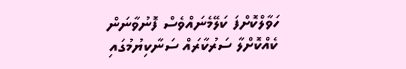ހަވާލްކޮށްފަ ކަލޭމެނައްވެސް ފޮނުވާނަން ކެއްކޮށްލާ ސަރުކާރައް ސަނާކިޔުމުގައި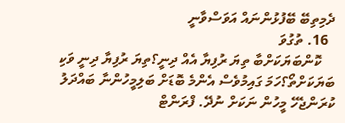ދެމިތިބޭ ބޭފުޅުންނައް އަވަސްވާނީ
  16. ތުގުވަ
    ކޮންބަޔަކަށްބާ ތިޔަ ރުފިޔާ އެއް ދިނީ؟ތިޔަ ރުފިޔާ ދިނީ ވަކި ބަޔަކަށްތޯ؟ހަމަ ގައިމުވެސް އެންމެ ބޮޑަށް ބަލިމީހުންނާ ބައްދަލު ކުރަންޖެހޭ މީހުން ނަކަށް ނުދޭ. ފްރަންޓް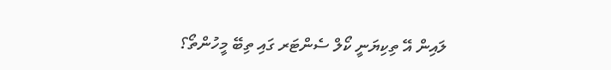ލައިން އޭ ތިކިޔަނީ ކޯލް ސެންޓަރ ގައި ތިބޭ މީހުންތޯ؟